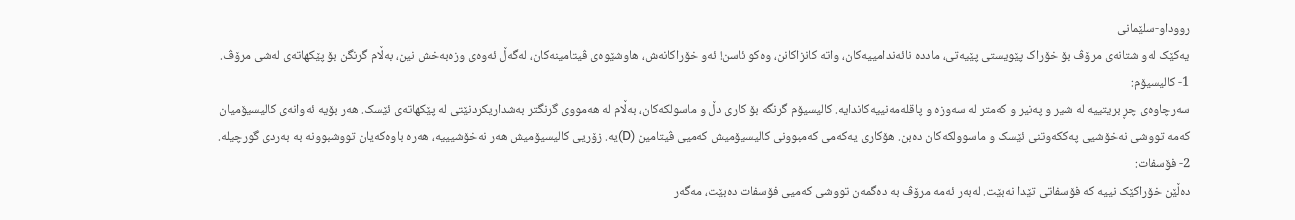رووداو-سلێمانی
یەکێک لەو شتانەی مرۆڤ بۆ خۆراک پێویستی پێیەتی، ماددە نائەندامییەکان، واتە کانزاکانن، وەکو ئاسن! ئەو خۆراکانەش، هاوشێوەی ڤیتامینەکان، لەگەڵ ئەوەی وزەبەخش نین، بەڵام گرنگن بۆ پێکهاتەی لەشی مرۆڤ.
1- کالیسیۆم:
سەرچاوەی چڕ بریتییە لە شیر و پەنیر و کەمتر لە سەوزە و پاقلەمەنییەکاندایە. کالیسیۆم گرنگە بۆ کاری دڵ و ماسولکەکان، بەڵام لە هەمووی گرنگتر بەشداریکردنێتی لە پێکهاتەی ئێسک. هەر بۆیە ئەوانەی کالیسیۆمیان کەمە تووشی نەخۆشیی پەککەوتنی ئێسک و ماسوولکەکان دەبن. هۆکاری یەکەمی کەمبوونی کالیسیۆمیش کەمیی ڤیتامین (D)یە. زۆریی کالیسیۆمیش هەر نەخۆشیییە، هەرە باوەکەیان تووشبوونە بە بەردی گورچیلە.
2- فۆسفات:
دەڵێن خۆراکێک نییە کە فۆسفاتی تێدا نەبێت. لەبەر ئەمە مرۆڤ بە دەگمەن تووشی کەمیی فۆسفات دەبێت، مەگەر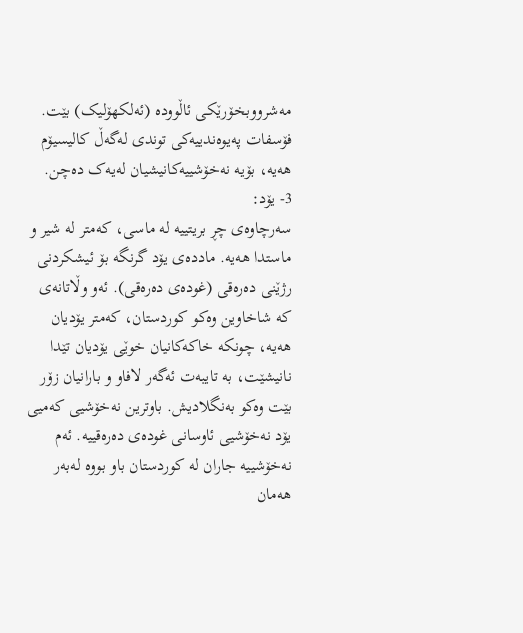مەشرووبخۆرێکی ئاڵوودە (ئەلکهۆلیک) بێت. فۆسفات پەیوەندییەکی توندی لەگەڵ کالیسیۆم هەیە، بۆیە نەخۆشییەکانیشیان لەیەک دەچن.
3- یۆد:
سەرچاوەی چڕ بریتییە لە ماسی، کەمتر لە شیر و ماستدا هەیە. ماددەی یۆد گرنگە بۆ ئیشکردنی رژێنی دەرەقی (غودەی دەرەقی). ئەو وڵاتانەی کە شاخاوین وەکو کوردستان، کەمتر یۆدیان هەیە، چونکە خاکەکانیان خوێی یۆدیان تێدا نانیشێت، بە تایبەت ئەگەر لافاو و بارانیان زۆر بێت وەکو بەنگلادیش. باوترین نەخۆشیی کەمیی یۆد نەخۆشیی ئاوسانی غودەی دەرەقییە. ئەم نەخۆشییە جاران لە کوردستان باو بووە لەبەر هەمان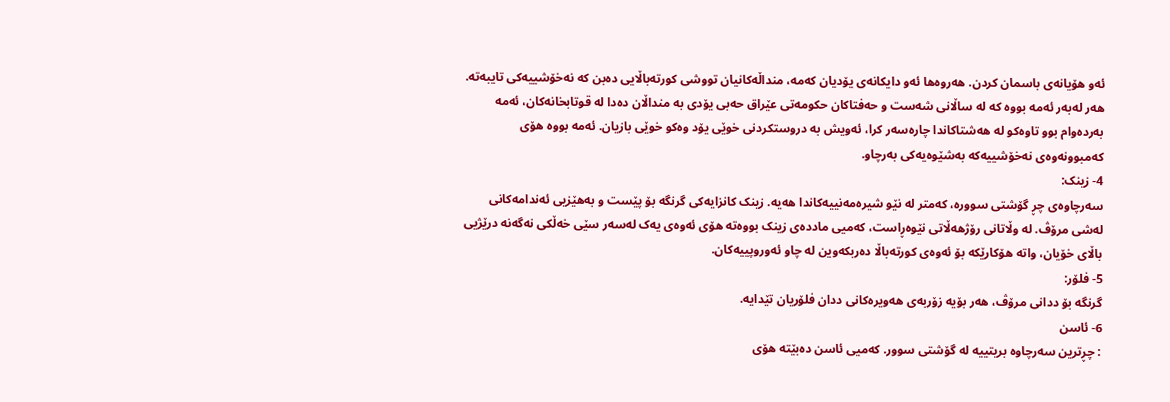ئەو هۆیانەی باسمان کردن. هەروەها ئەو دایکانەی یۆدیان کەمە، منداڵەکانیان تووشی کورتەباڵایی دەبن کە نەخۆشییەکی تایبەتە. هەر لەبەر ئەمە بووە کە لە ساڵانی شەست و حەفتاکان حکومەتی عێراق حەبی یۆدی بە منداڵان دەدا لە قوتابخانەکان، ئەمە بەردەوام بوو تاوەکو لە هەشتاکاندا چارەسەر کرا، ئەویش بە دروستکردنی خوێی یۆد وەکو خوێی بازیان. ئەمە بووە هۆی کەمبوونەوەی نەخۆشییەکە بەشێوەیەکی بەرچاو.
4- زینک:
سەرچاوەی چڕ گۆشتی سوورە، کەمتر لە نێو شیرەمەنییەکاندا هەیە. زینک کانزایەکی گرنگە بۆ پێست و بەهێزیی ئەندامەکانی لەشی مرۆڤ. لە وڵاتانی رۆژهەڵاتی نێوەڕاست، کەمیی ماددەی زینک بووەتە هۆی ئەوەی یەک لەسەر سێى خەڵکی نەگەنە درێژیی باڵای خۆیان، واتە هۆکارێکە بۆ ئەوەی کورتەباڵا دەربکەوین لە چاو ئەوروپییەکان.
5- فلۆر:
گرنگە بۆ ددانی مرۆڤ، هەر بۆیە زۆربەی هەویرەکانی ددان فلۆریان تێدایە.
6- ئاسن
: چڕترین سەرچاوە بریتییە لە گۆشتی سوور. کەمیی ئاسن دەبێتە هۆی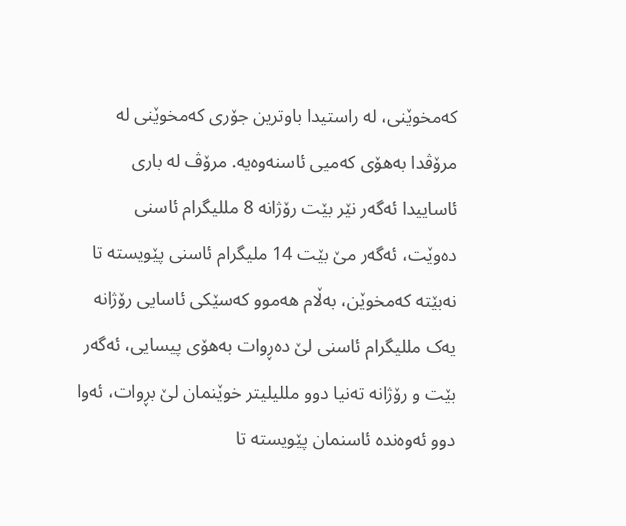کەمخوێنی، لە راستیدا باوترین جۆری کەمخوێنی لە مرۆڤدا بەهۆی کەمیی ئاسنەوەیە. مرۆڤ لە باری ئاساییدا ئەگەر نێر بێت رۆژانە 8 مللیگرام ئاسنی دەوێت، ئەگەر مێ بێت 14 ملیگرام ئاسنی پێویستە تا نەبێتە کەمخوێن، بەڵام هەموو کەسێکی ئاسایی رۆژانە یەک مللیگرام ئاسنی لێ دەڕوات بەهۆی پیسایی، ئەگەر بێت و رۆژانە تەنیا دوو مللیلیتر خوێنمان لێ بڕوات، ئەوا دوو ئەوەندە ئاسنمان پێویستە تا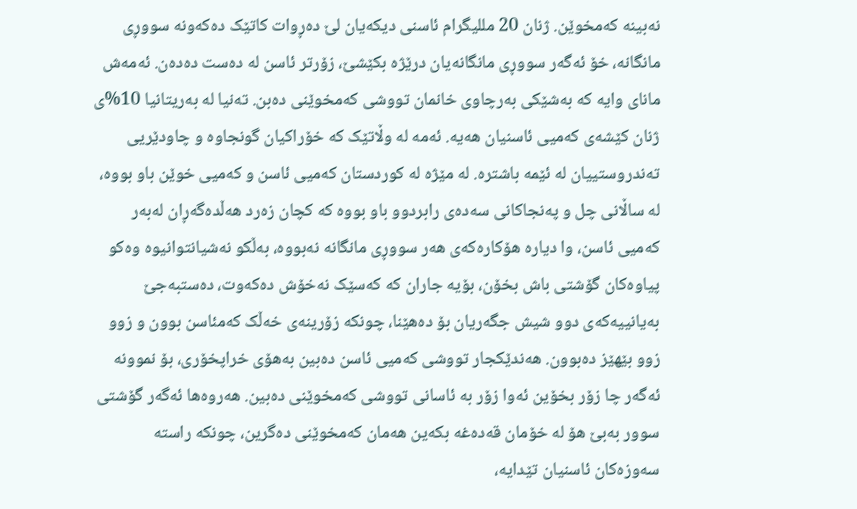نەبینە کەمخوێن. ژنان 20 مللیگرام ئاسنی دیکەیان لێ دەڕوات کاتێک دەکەونە سووڕى مانگانە، خۆ ئەگەر سووڕی مانگانەیان درێژە بکێشێ، زۆرتر ئاسن لە دەست دەدەن. ئەمەش مانای وایە کە بەشێکی بەرچاوی خانمان تووشی کەمخوێنی دەبن. تەنیا لە بەریتانیا 10%ى ژنان کێشەى کەمیی ئاسنیان هەیە. ئەمە لە وڵاتێک کە خۆراکیان گونجاوە و چاودێریی تەندروستییان لە ئێمە باشترە. لە مێژە لە کوردستان کەمیی ئاسن و کەمیی خوێن باو بووە، لە ساڵانی چل و پەنجاکانى سەدەى رابردوو باو بووە کە کچان زەرد هەڵدەگەڕان لەبەر کەمیی ئاسن، وا دیارە هۆکارەکەی هەر سووڕی مانگانە نەبووە، بەڵکو نەشیانتوانیوە وەکو پیاوەکان گۆشتی باش بخۆن، بۆیە جاران کە کەسێک نەخۆش دەکەوت، دەستبەجێ بەیانییەکەی دوو شیش جگەریان بۆ دەهێنا، چونکە زۆرینەی خەڵک کەمئاسن بوون و زوو زوو بێهێز دەبوون. هەندێکجار تووشی کەمیی ئاسن دەبین بەهۆی خراپخۆری، بۆ نموونە ئەگەر چا زۆر بخۆین ئەوا زۆر بە ئاسانی تووشی کەمخوێنی دەبین. هەروەها ئەگەر گۆشتی سوور بەبێ هۆ لە خۆمان قەدەغە بکەین هەمان کەمخوێنی دەگرین، چونکە راستە سەوزەکان ئاسنیان تێدایە،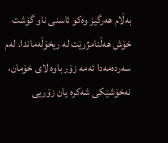بەڵام هەرگیز وەکو ئاسنی ناو گۆشت خۆش هەڵنامژرێت لە ریخۆڵەماندا. لەم سەردەمەدا ئەمە زۆر باوە لای خۆمان، نەخۆشێکی شەکرە یان زۆریی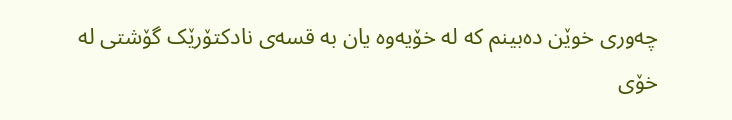چەوری خوێن دەبینم کە لە خۆیەوە یان بە قسەی نادکتۆرێک گۆشتی لە خۆی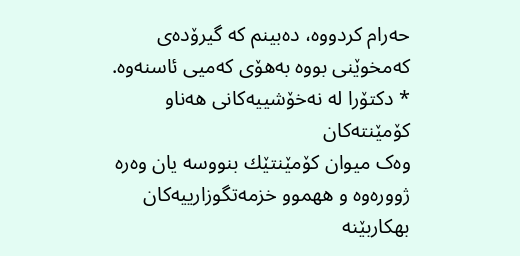حەرام کردووە، دەبینم کە گیرۆدەی کەمخوێنی بووە بەهۆی کەمیی ئاسنەوە.
* دکتۆرا لە نەخۆشییەکانی هەناو
کۆمێنتەکان
وەک میوان کۆمێنتێك بنووسە یان وەرە ژوورەوە و ههموو خزمەتگوزارییەکان بهكاربێنه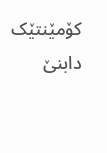کۆمێنتێک دابنێ